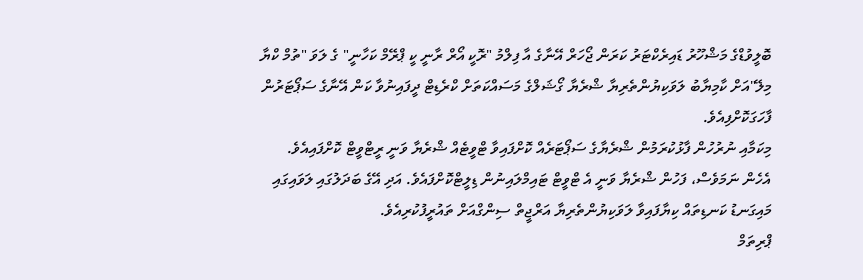ބޮލީވުޑްގެ މަޝްހޫރު ޑައިރެކްޓަރު ކަރަން ޖޯހަރް އޭނާގެ އާ ފިލްމު "ރޮކީ އޯރް ރާނީ ކީ ޕްރޭމް ކަހާނީ" ގެ ލަވަ "ތުމް ކްޔާ މިލޭ"އަށް ކާމިޔާބު ލަވަކިޔުންތެރިޔާ ޝްރެޔާ ގޯޝަލްގެ މަސައްކަތަށް ކްރެޑިޓް ދީފައިނުވާ ކަން އޭނާގެ ސަޕޯޓަރުން ފާހަގަކޮށްފިއެވެ.
މިކަމާއި ނުރުހުން ފާޅުކުރަމުން ޝްރެޔާގެ ސަޕޯޓަރެއް ކޮށްފައިވާ ޓްވީޓެއް ޝްރެޔާ ވަނީ ރީޓްވީޓް ކޮށްފައިއެވެ. އެހެން ނަމަވެސް، ފަހުން ޝްރެޔާ ވަނީ އެ ޓްވީޓް ޓައިމްލައިނުން ޑިލީޓްކޮށްފައެވެ. އަދި އޭގެ ބަދަލުގައި ލަވައިގައި މައިގަނޑު ކަނޑިތައް ކިޔާފައިވާ ލަވަކިޔުންތެރިޔާ އަރްޖީތް ސިންގްއަށް ތައުރީފުކުރިއެވެ.
ޕްރިތަމް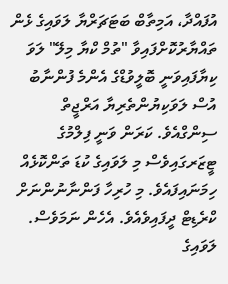އުފައްދާ، އަމިތާބް ބަޓަޗަރްޔާ ލަވައިގެ ޅެން ތައްޔާރުކޮށްފައިވާ "ތުމް ކްޔާ މިލޭ" ލަވަ ކިޔާފައިވަނީ ބޮލީވުޑްގެ އެންމެ ފުންނާބު އުސް ލަވަކިޔުންތެރިޔާ އަރްޖީތް ސިންގްއެވެ. ކަރަން ވަނީ ފިލްމުގެ ޓީޒަރގައިވެސް މި ލަވައިގެ ކުޑަ ތަންކޮޅެއް ހިމަނައިފައެވެ. މި ހުރިހާ ފަންނާނުންނަށް ކްރެޑިޓް ދީފައިވެއެވެ. އެހެން ނަމަވެސް. ލަވައިގެ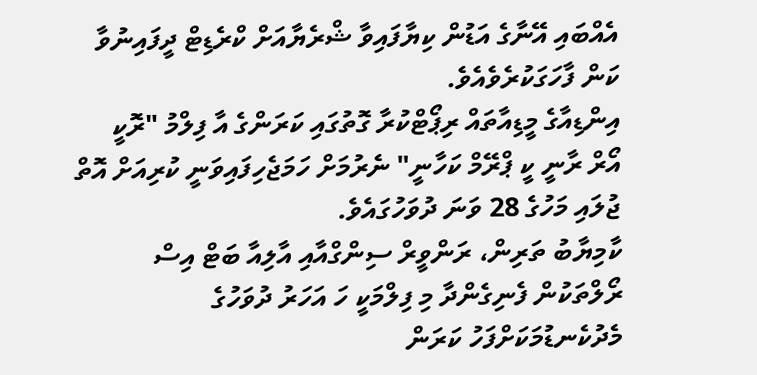އެއްބައި އޭނާގެ އަޑުން ކިޔާފައިވާ ޝްރެޔާއަށް ކްރެޑިޓް ދީފައިނުވާ ކަން ފާހަގަކުރެވެއެވެ.
އިންޑިއާގެ މީޑިއާތައް ރިޕޯޓްކުރާ ގޮތުގައި ކަރަންގެ އާ ފިލްމު "ރޮކީ އޯރް ރާނީ ކީ ޕްރޭމް ކަހާނީ" ނެރުމަށް ހަމަޖެހިފައިވަނީ ކުރިއަށް އޮތް ޖުލައި މަހުގެ 28 ވަނަ ދުވަހުގައެވެ.
ކާމިޔާބު ތަރިން، ރަންވީރް ސިންގްއާއި އާލިއާ ބަޓް އިސް ރޯލްތަކުން ފެނިގެންދާ މި ފިލްމަކީ ހަ އަހަރު ދުވަހުގެ މެދުކެނޑުމަކަށްފަހު ކަރަން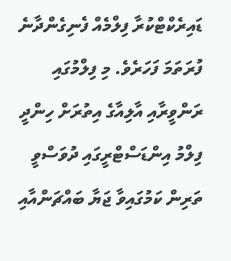ޑައިރެކްޓްކުރާ ފިލްމެއް ފެނިގެންދާނެ ފުރަތަމަ ފަހަރެވެ. މި ފިލްމުގައި ރަންވީރާއި އާލިއާގެ އިތުރަށް ހިންދީ ފިލްމު އިންޑަސްޓްރީގައި ދުވަސްވީ ތަރިން ކަމުގައިވާ ޖަޔާ ބައްޗަންއާއި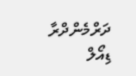ދަރްމެންދްރާ ޑިއޯލް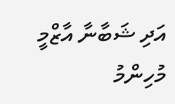އަދި ޝަބާނާ އާޒްމީ މުހިންމު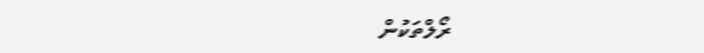ރޯލްތަކުން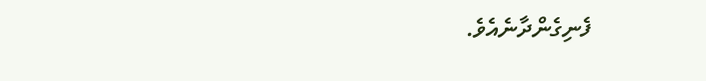ފެނިގެންދާނެއެވެ.